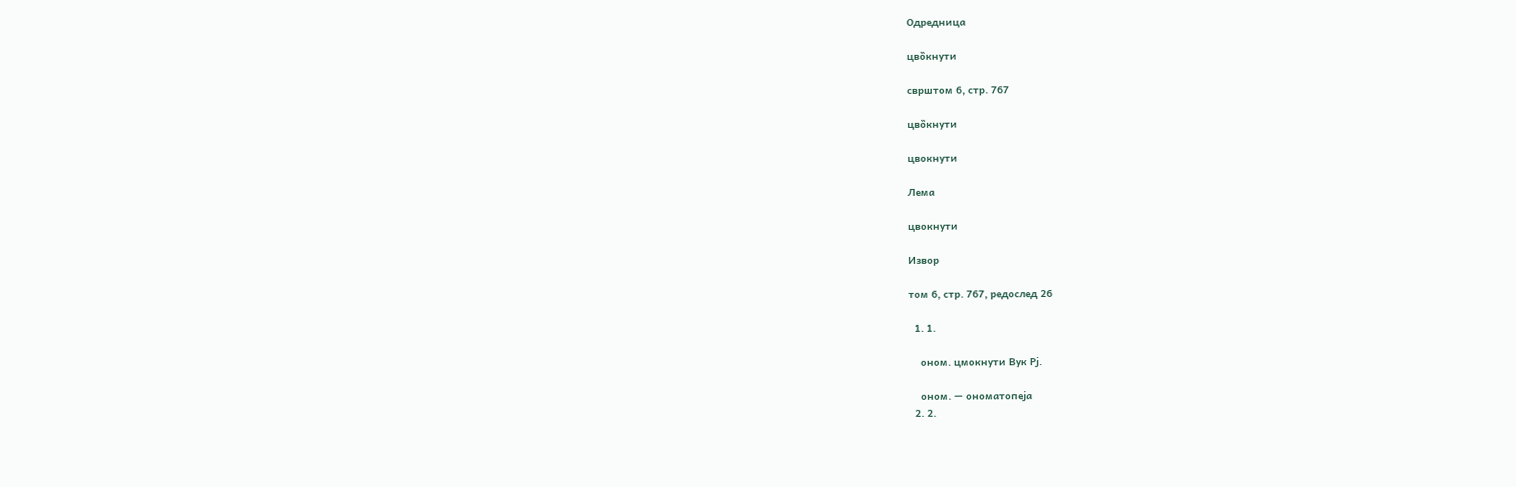Одредница

цво̏кнути

сврштом 6, стр. 767

цво̏кнути

цвокнути

Лема

цвокнути

Извор

том 6, стр. 767, редослед 26

  1. 1.

    оном. цмокнути Вук Рј.

    оном. — ономатопеја
  2. 2.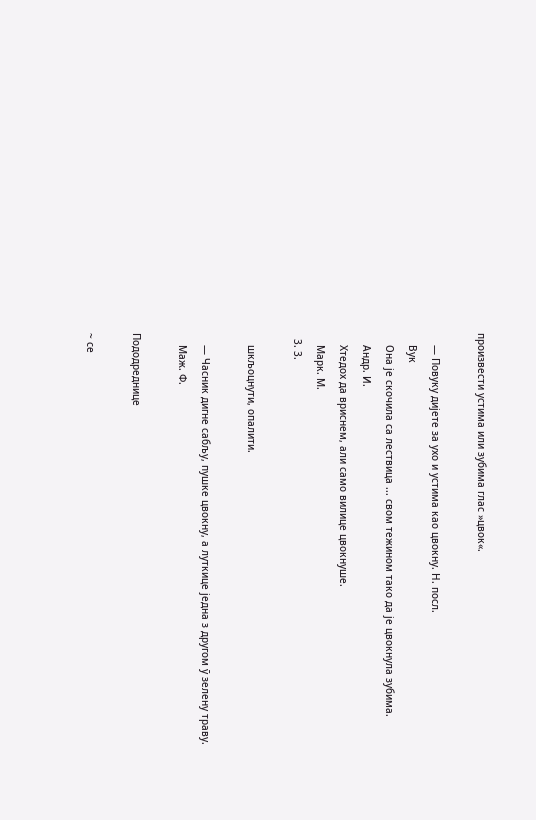произвести устима или зубима глас »цвок«.

    — Повуку дијете за ухо и устима као цвокну. Н. посл.
    Вук
    Она је скочила са лествица ... свом тежином тако да је цвокнула зубима.
    Андр. И.
    Хтедох да вриснем, али само вилице цвокнуше.
    Марк. М.
  3. 3.

    шкљоцнути, опалити.

    — Часник дигне сабљу, пушке цвокну, а луткице једна з другом ӯ зелену траву.
    Маж. Ф.

Пододреднице

~ се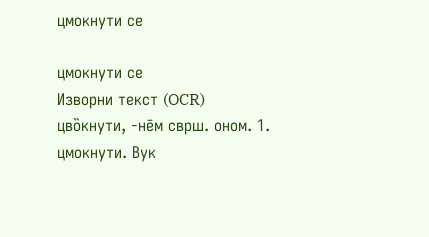цмокнути се

цмокнути се
Изворни текст (OCR)
цво̏кнути, -не̄м сврш. оном. 1. цмокнути. Вук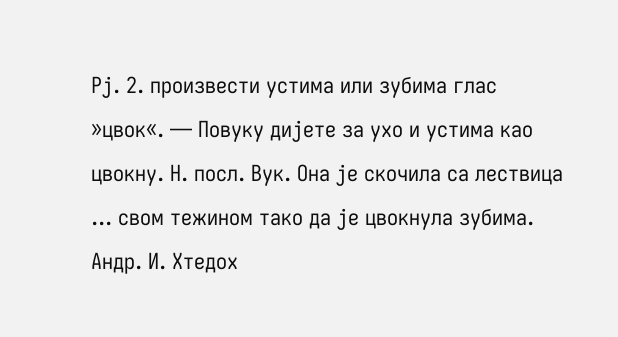Рј. 2. произвести устима или зубима глас »цвок«. — Повуку дијете за ухо и устима као цвокну. Н. посл. Вук. Она је скочила са лествица ... свом тежином тако да је цвокнула зубима. Андр. И. Хтедох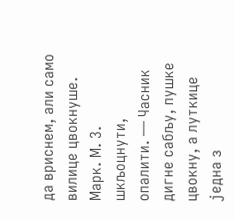да вриснем, али само вилице цвокнуше. Марк. М. 3. шкљоцнути, опалити. — Часник дигне сабљу, пушке цвокну, а луткице једна з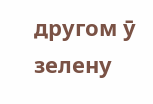другом ӯ зелену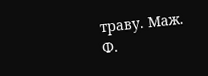траву. Маж. Ф.